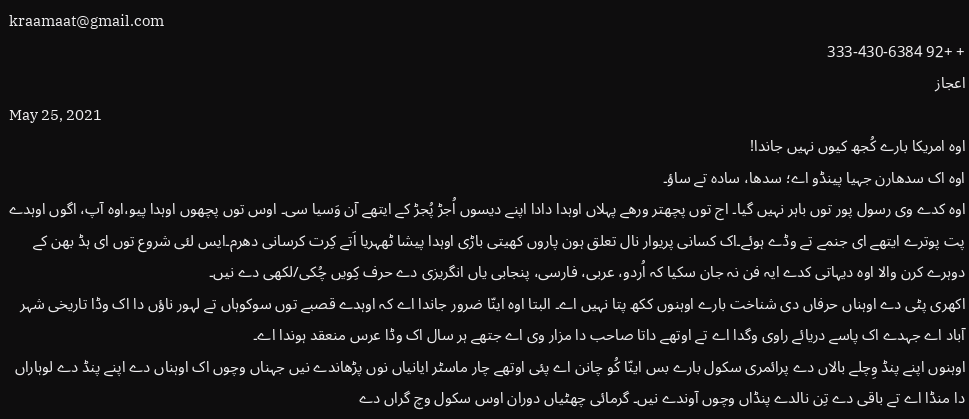kraamaat@gmail.com
+ +92 333-430-6384
اعجاز
May 25, 2021
اوہ امریکا بارے کُجھ کیوں نہیں جاندا!
اوہ اک سدھارن جہیا پینڈو اے؛ سدھا، سادہ تے ساؤ۔
اوہ کدے وی رسول پور توں باہر نہیں گیا۔ اج توں پچھتر ورھے پہلاں اوہدا دادا اپنے دیسوں اُجڑ پُجڑ کے ایتھے آن وَسیا سی۔ اوس توں پچھوں اوہدا پیو،اوہ آپ، اگوں اوہدے پت پوترے ایتھے ای جنمے تے وڈے ہوئے۔اک کسانی پریوار نال تعلق ہون پاروں کھیتی باڑی اوہدا پیشا ٹھہریا اَتے کِرت کرسانی دھرم۔ایس لئی شروع توں ای ہڈ بھن کے دوہرے کرن والا اوہ دیہاتی کدے ایہ فن نہ جان سکیا کہ اُردو، عربی، فارسی، پنجابی یاں انگریزی دے حرف کِویں چُکی/لکھی دے نیں۔
اکھری پٹی دے اوہناں حرفاں دی شناخت بارے اوہنوں ککھ پتا نہیں اے۔ البتا اوہ اینّا ضرور جاندا اے کہ اوہدے قصبے توں سوکوہاں تے لہور ناؤں دا اک وڈا تاریخی شہر آباد اے جہدے اک پاسے دریائے راوی وگدا اے تے اوتھے داتا صاحب دا مزار وی اے جتھے ہر سال اک وڈا عرس منعقد ہوندا اے۔
اوہنوں اپنے پنڈ وِچلے بالاں دے پرائمری سکول بارے بس اینّا کُو چانن اے پئی اوتھے چار ماسٹر ایانیاں نوں پڑھاندے نیں جہناں وچوں اک اوہناں دے اپنے پنڈ دے لوہاراں دا منڈا اے تے باقی دے تِن نالدے پنڈاں وچوں آوندے نیں۔ گرمائی چھٹیاں دوران اوس سکول وچ گراں دے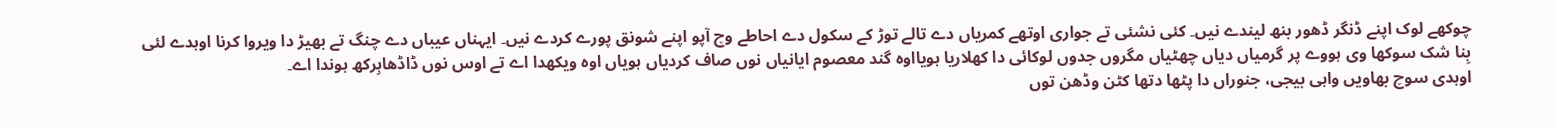چوکھے لوک اپنے ڈنگر ڈھور بنھ لیندے نیں۔ کئی نشئی تے جواری اوتھے کمریاں دے تالے توڑ کے سکول دے احاطے وچ آپو اپنے شونق پورے کردے نیں۔ ایہناں عیباں دے چنگ تے بھیڑ دا ویروا کرنا اوہدے لئی بِنا شک سوکھا وی ہووے پر گرمیاں دیاں چھٹیاں مگروں جدوں لوکائی دا کھلاریا ہویااوہ گند معصوم ایانیاں نوں صاف کردیاں ہویاں اوہ ویکھدا اے تے اوس نوں ڈاڈھاہِرکھ ہوندا اے۔
اوہدی سوچ بھاویں واہی بیجی، جنوراں دا پٹھا دتھا کٹن وڈھن توں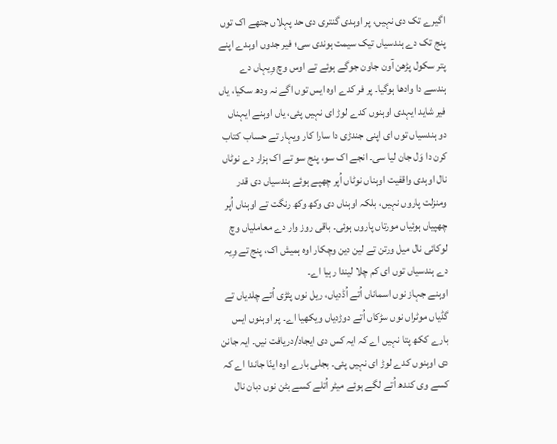اگیرے تک دی نہیں، پر اوہدی گنتری دی حد پہلاں جتھے اک توں پنج تک دے ہندسیاں تیک سیمت ہوندی سی؛ فیر جدوں اوہدے اپنے پتر سکول پڑھن آون جاون جوگے ہوئے تے اوس وچ وِیہاں دے ہندسے دا وادھا ہوگیا۔ پر فر کدے اوہ ایس توں اگے نہ ودھ سکیا، یاں فیر شاید ایہدی اوہنوں کدے لوڑ ای نہیں پئی، یاں اوہنے ایہناں دو ہندسیاں توں ای اپنی جندڑی دا سارا کار ویہار تے حساب کتاب کرن دا وَل جان لیا سی۔ انجے اک سو، پنج سو تے اک ہزار دے نوٹاں نال اوہدی واقفیت اوہناں نوٹاں اُپر چھپے ہوئے ہندسیاں دی قدر ومنزلت پاروں نہیں، بلکہ اوہناں دی وکھ وکھ رنگت تے اوہناں اُپر چھپیاں ہوئیاں مورتاں پاروں ہوئی۔ باقی روز وار دے معاملیاں وچ لوکائی نال میل ورتن تے لین دین وچکار اوہ ہمیش اک، پنج تے وِیہ دے ہندسیاں توں ای کم چلا لیندا رہیا اے۔
اوہنے جہاز نوں اسماناں اُتے اُڈدیاں، ریل نوں پٹڑی اُتے چلدیاں تے گڈیاں موٹراں نوں سڑکاں اُتے دوڑدیاں ویکھیا اے۔ پر اوہنوں ایس بارے ککھ پتا نہیں اے کہ ایہ کس دی ایجاد/دریافت نیں۔ ایہ جانن دی اوہنوں کدے لوڑ ای نہیں پئی۔ بجلی بارے اوہ اینّا جاندا اے کہ کسے وی کندھ اُتے لگے ہوئے میٹر اُتلے کسے بٹن نوں دبان نال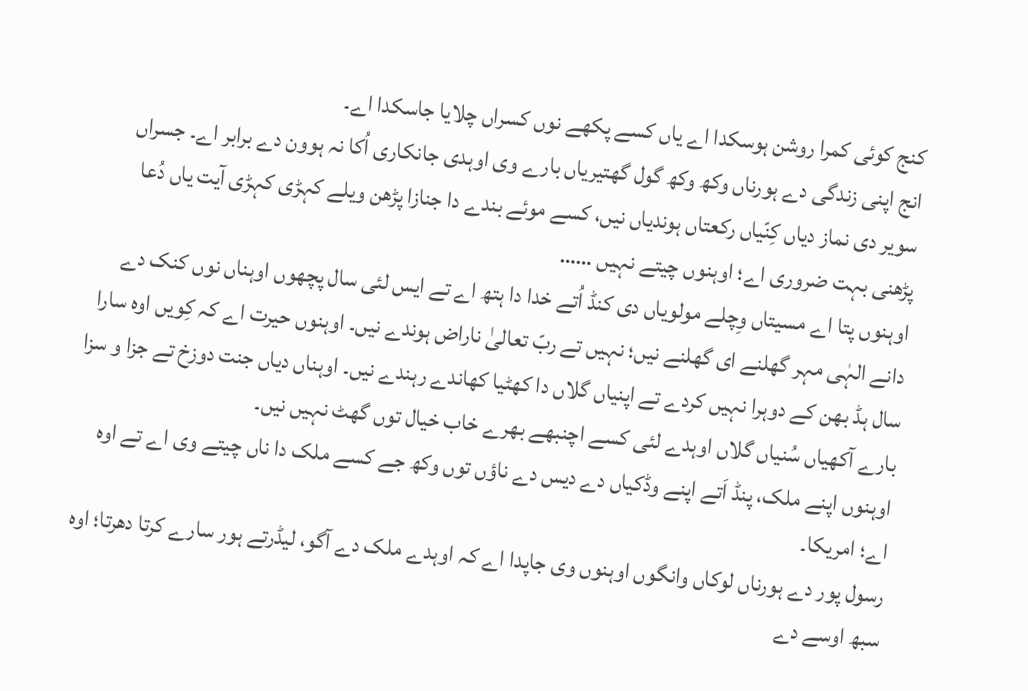کنج کوئی کمرا روشن ہوسکدا اے یاں کسے پکھے نوں کسراں چلایا جاسکدا اے۔
انج اپنی زندگی دے ہورناں وکھ وکھ گول گھتیریاں بارے وی اوہدی جانکاری اُکا نہ ہوون دے برابر اے۔ جسراں سویر دی نماز دیاں کِنّیاں رکعتاں ہوندیاں نیں، کسے موئے بندے دا جنازا پڑھن ویلے کہڑی کہڑی آیت یاں دُعا پڑھنی بہت ضروری اے؛ اوہنوں چیتے نہیں ……
اوہنوں پتا اے مسیتاں وِچلے مولویاں دی کنڈ اُتے خدا دا ہتھ اے تے ایس لئی سال پچھوں اوہناں نوں کنک دے دانے الہٰی مہر گھلنے ای گھلنے نیں؛ نہیں تے ربّ تعالیٰ ناراض ہوندے نیں۔ اوہنوں حیرت اے کہ کِویں اوہ سارا سال ہڈ بھن کے دوہرا نہیں کردے تے اپنیاں گلاں دا کھٹیا کھاندے رہندے نیں۔ اوہناں دیاں جنت دوزخ تے جزا و سزا بارے آکھیاں سُنیاں گلاں اوہدے لئی کسے اچنبھے بھرے خاب خیال توں گھٹ نہیں نیں۔
اوہنوں اپنے ملک، پنڈ اَتے اپنے وڈکیاں دے دیس دے ناؤں توں وکھ جے کسے ملک دا ناں چیتے وی اے تے اوہ اے؛ امریکا۔
رسول پور دے ہورناں لوکاں وانگوں اوہنوں وی جاپدا اے کہ اوہدے ملک دے آگو، لیڈرتے ہور سارے کرتا دھرتا؛ اوہ سبھ اوسے دے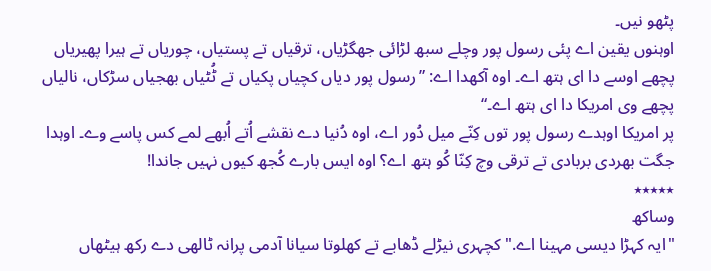پٹھو نیں۔
اوہنوں یقین اے پئی رسول پور وچلے سبھ لڑائی جھگڑیاں، ترقیاں تے پستیاں، چوریاں تے ہیرا پھیریاں پچھے اوسے دا ای ہتھ اے۔ اوہ آکھدا اے: ”رسول پور دیاں کچیاں پکیاں تے ٹُٹیاں بھجیاں سڑکاں، نالیاں پچھے وی امریکا دا ای ہتھ اے۔“
پر امریکا اوہدے رسول پور توں کِنّے میل دُور اے، اوہ دُنیا دے نقشے اُتے اُبھے لمے کس پاسے وے۔ اوہدا جگت بھردی بربادی تے ترقی وچ کِنّا کُو ہتھ اے؟ اوہ ایس بارے کُجھ کیوں نہیں جاندا!
٭٭٭٭٭
وساکھ
"ایہ کہڑا دیسی مہینا اے." کچہری نیڑلے ڈھابے تے کھلوتا سیانا آدمی پرانہ ٹالھی دے رکھ ہیٹھاں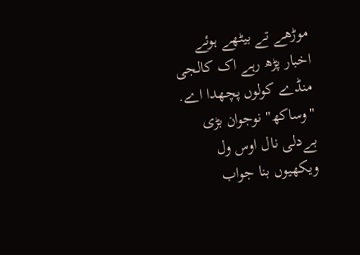موڑھے تے بیٹھے ہوئے اخبار پڑھ رہے اک کالجی منڈے کولوں پچھدا اے.
"وساکھ" نوجوان بڑی بےدلی نال اوس ول ویکھیوں بنا جواب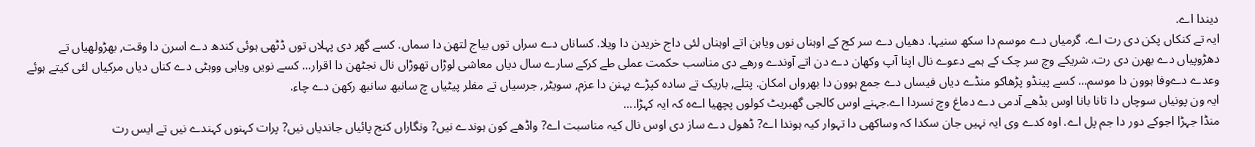دیندا اے.
ایہ تے کنکاں پکن دی رت اے. گرمیاں دے موسم دا سکھ سنیہا. دھیاں دے سر کج کے اوہناں نوں ویاہن اتے اوہناں لئی داج خریدن دا ویلا. کساناں دے سراں توں بیاج لتھن دا سماں. کسے گھر دی پہلاں توں ڈٹھی ہوئی کندھ دے اسرن دا وقت, بھڑولھیاں تے دھڑوپیاں دے بھرن دی رت. شریکے وچ سر چک کے ہمے دعوے نال اپنا آپ وکھان دے دن اتے آوندے ورھے دی مناسب حکمت عملی طے کرکے سارے سال دیاں معاشی لوڑاں تھوڑاں نال نجٹھن دا اقرار... کسے نویں ویاہی ووہٹی دے کناں دیاں مرکیاں لئی کیتے ہوئے وعدے دےوفا ہوون دا موسم... کسے پینڈو پڑھاکو منڈے دیاں فیساں دے جمع ہوون دا بھرواں امکان. پتلے, باریک تے سادہ کپڑے پہنن دا عزم, سویٹر, جرسیاں تے مفلر پیٹیاں چ سانبھ سانبھ رکھن دے چاء.
ایہ ون پونیاں سوچاں دا تانا بانا اوس بڈھے آدمی دے دماغ وچ نسردا اے.جہنے اوس کالجی گھبریٹ کولوں پچھیا اےہ کہ ایہ کہڑا....
منڈا جہڑا اجوکے دور دا جم پل اے. اوہ کدے وی ایہ نہیں جان سکدا کہ وساکھی دا تہوار کیہ ہوندا اے? ڈھول دے ساز دی اوس نال کیہ مناسبت اے? واڈھے کون ہوندے نیں? ونگاراں کنج پائیاں جاندیاں نیں? پرات کہنوں کہندے نیں تے ایس رت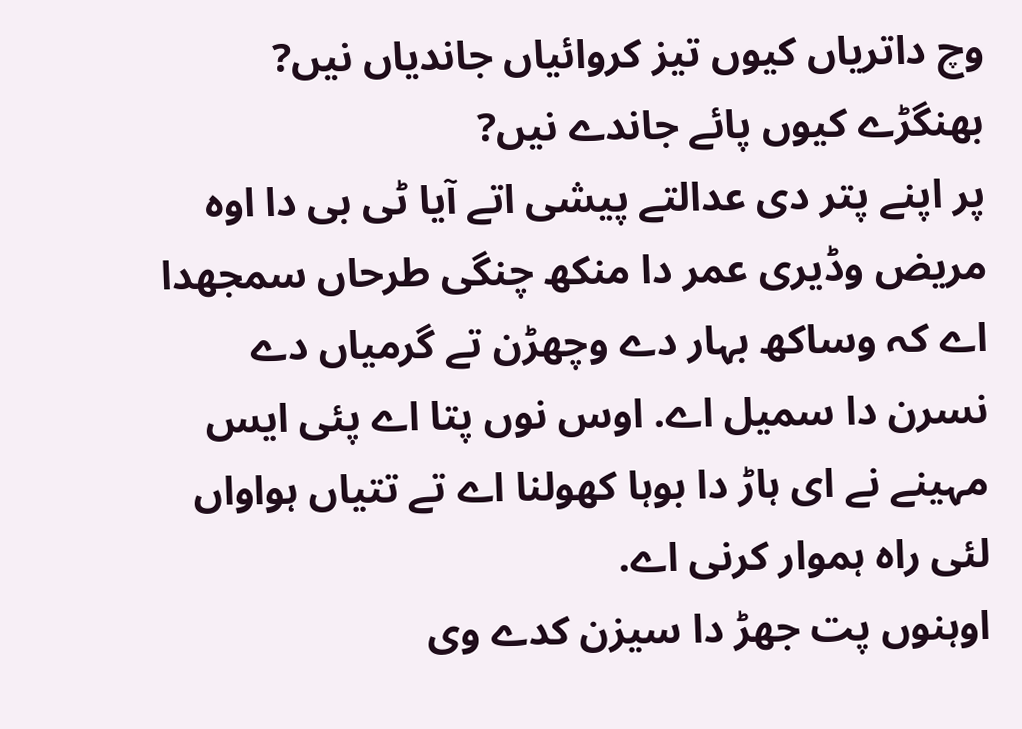وچ داتریاں کیوں تیز کروائیاں جاندیاں نیں? بھنگڑے کیوں پائے جاندے نیں?
پر اپنے پتر دی عدالتے پیشی اتے آیا ٹی بی دا اوہ مریض وڈیری عمر دا منکھ چنگی طرحاں سمجھدا اے کہ وساکھ بہار دے وچھڑن تے گرمیاں دے نسرن دا سمیل اے. اوس نوں پتا اے پئی ایس مہینے نے ای ہاڑ دا بوہا کھولنا اے تے تتیاں ہواواں لئی راہ ہموار کرنی اے.
اوہنوں پت جھڑ دا سیزن کدے وی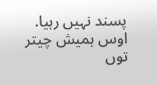پسند نہیں رہیا. اوس ہمیش چیتر توں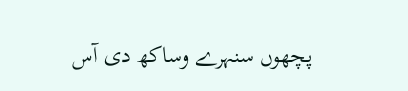پچھوں سنہرے وساکھ دی آس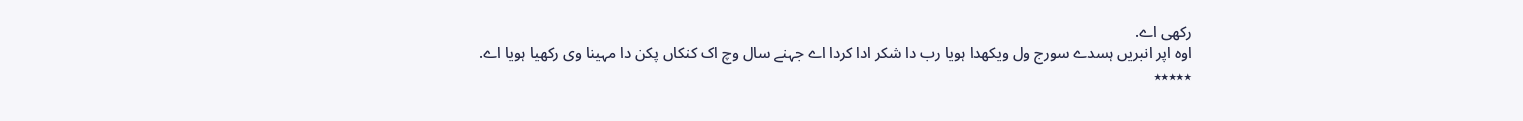رکھی اے.
اوہ اپر انبریں ہسدے سورج ول ویکھدا ہویا رب دا شکر ادا کردا اے جہنے سال وچ اک کنکاں پکن دا مہینا وی رکھیا ہویا اے.
٭٭٭٭٭